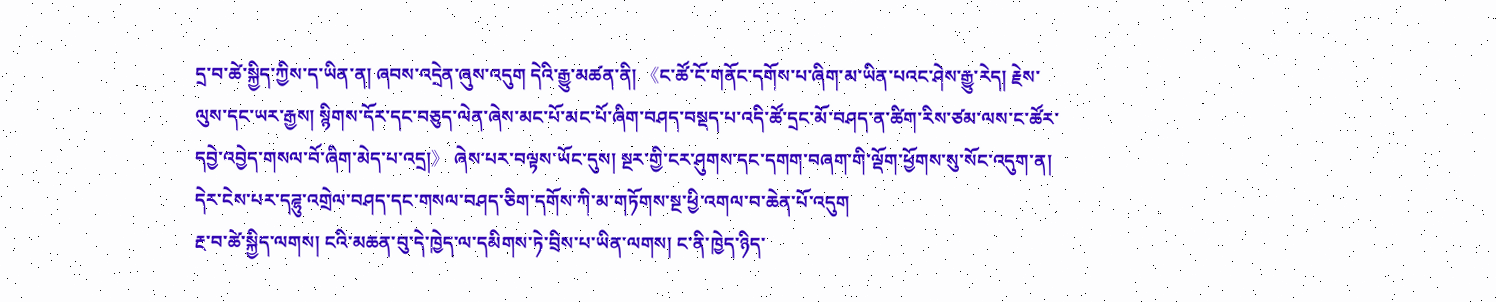དྲ་བ་ཚེ་སྐྱིད་ཀྱིས་ད་ཡིན་ན། ཞབས་འདྲེན་ཞུས་འདུག དེའི་རྒྱུ་མཚན་ནི། 《ང་ཚོ་ངོ་གནོང་དགོས་པ་ཞིག་མ་ཡིན་པའང་ཤེས་རྒྱུ་རེད། རྗེས་ལུས་དང་ཡར་རྒྱས། སྙིགས་དོར་དང་བཅུད་ལེན་ཞེས་མང་པོ་མང་པོ་ཞིག་བཤད་བསྡད་པ་འདི་ཚོ་དྲང་མོ་བཤད་ན་ཚིག་རིས་ཙམ་ལས་ང་ཚོར་དབྱེ་འབྱེད་གསལ་བོ་ཞིག་མེད་པ་འདྲ།》 ཞེས་པར་བལྟས་ཡོང་དུས། སྔར་གྱི་ངར་ཤུགས་དང་དགག་བཞག་གི་ལྡོག་ཕྱོགས་སུ་སོང་འདུག་ན། དེར་ངེས་པར་དཌྷུ་འགྲེལ་བཤད་དང་གསལ་བཤད་ཅིག་དགོས་ཀི་མ་གཏོགས་སྔ་ཕྱི་འགལ་བ་ཆེན་པོ་འདུག
རྔ་བ་ཚེ་སྐྱིད་ལགས། ངའི་མཆན་བུ་དེ་ཁྱེད་ལ་དམིགས་ཏེ་བྲིས་པ་ཡིན་ལགས། ང་ནི་ཁྱེད་ཉིད་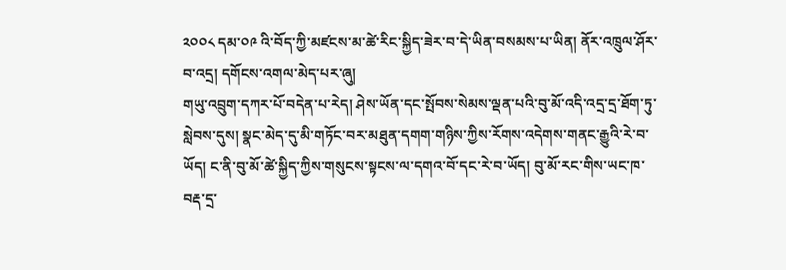༢༠༠༨ དམ་༠༩ འི་བོད་ཀྱི་མཛངས་མ་ཚེ་རིང་སྐྱིད་ཟེར་བ་དེ་ཡིན་བསམས་པ་ཡིན། ནོར་འཁྲུལ་ཤོར་བ་འདྲ། དགོངས་འགལ་མེད་པར་ཞུ།
གཡུ་འབྲུག་དཀར་པོ་བདེན་པ་རེད། ཤེས་ཡོན་དང་སྤོབས་སེམས་ལྡན་པའི་བུ་མོ་འདི་འདྲ་དྲ་ཐོག་ཏུ་སླེབས་དུས། སྣང་མེད་དུ་མི་གཏོང་བར་མཐུན་དགག་གཉིས་ཀྱིས་རོགས་འདེགས་གནང་རྒྱུའི་རེ་བ་ཡོད། ང་ནི་བུ་མོ་ཚེ་སྐྱིད་ཀྱིས་གསུངས་སྟངས་ལ་དགའ་བོ་དང་རེ་བ་ཡོད། བུ་མོ་རང་གིས་ཡང་ཁ་བརྡ་དྲ་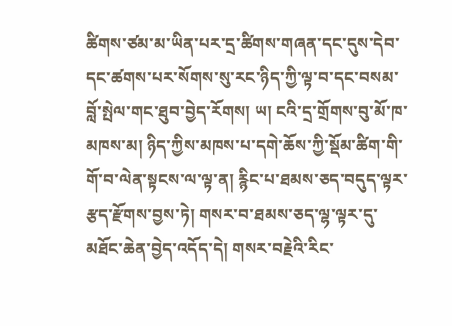ཚིགས་ཙམ་མ་ཡིན་པར་དྲ་ཚིགས་གཞན་དང་དུས་དེབ་དང་ཚགས་པར་སོགས་སུ་རང་ཉིད་ཀྱི་ལྟ་བ་དང་བསམ་བློ་སྤེལ་གང་ཐུབ་བྱེད་རོགས། ཡ། ངའི་དྲ་གྲོགས་བུ་མོ་ཁ་མཁས་མ། ཉིད་ཀྱིས་མཁས་པ་དགེ་ཆོས་ཀྱི་སྡོམ་ཚིག་གི་གོ་བ་ལེན་སྟངས་ལ་ལྟ་ན། རྙིང་པ་ཐམས་ཅད་བདུད་ལྟར་རྩད་རྫོགས་བྱས་ཏེ། གསར་བ་ཐམས་ཅད་ལྷ་ལྟར་དུ་མཐོང་ཆེན་བྱེད་འདོད་དེ། གསར་བརྗེའི་རིང་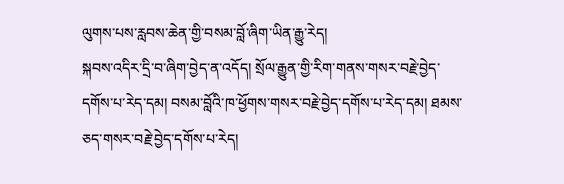ལུགས་པས་རླབས་ཆེན་གྱི་བསམ་བློ་ཞིག་ཡིན་རྒྱུ་རེད།
སྐབས་འདིར་དྲི་བ་ཞིག་བྱེད་ན་འདོད། སྲོལ་རྒྱུན་གྱི་རིག་གནས་གསར་བརྗེ་བྱེད་དགོས་པ་རེད་དམ། བསམ་བློའི་ཁ་ཕྱོགས་གསར་བརྗེ་བྱེད་དགོས་པ་རེད་དམ། ཐམས་ཅད་གསར་བརྗེ་བྱེད་དགོས་པ་རེད།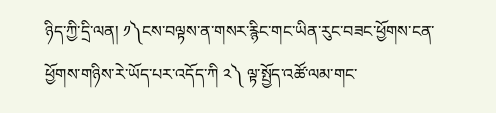ཉིད་ཀྱི་དྲི་ལན། ༡༽ངས་བལྟས་ན་གསར་རྙིང་གང་ཡིན་རུང་བཟང་ཕྱོགས་ངན་ཕྱོགས་གཉིས་རེ་ཡོད་པར་འདོད་ཀི ༢༽ ལྟ་སྤྱོད་འཚོ་ལམ་གང་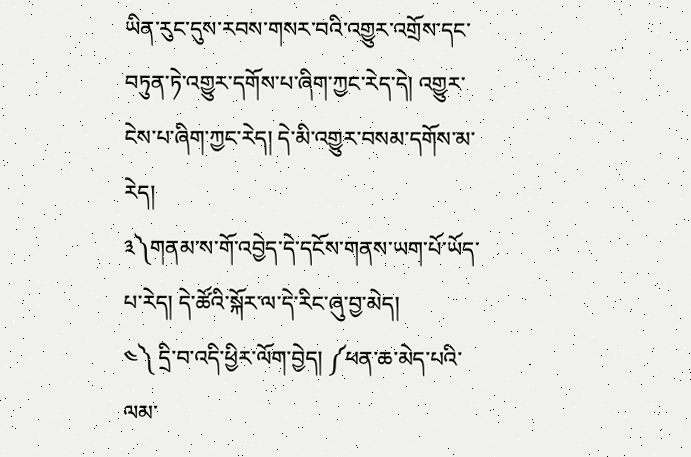ཡིན་རུང་དུས་རབས་གསར་བའི་འགྱུར་འགྲོས་དང་བཏུན་ཏེ་འགྱུར་དགོས་པ་ཞིག་ཀྱང་རེད་དེ། འགྱུར་ངེས་པ་ཞིག་ཀྱང་རེད། དེ་མི་འགྱུར་བསམ་དགོས་མ་རེད།
༣༽གནམ་ས་གོ་འབྱེད་དེ་དངོས་གནས་ཡག་པོ་ཡོད་པ་རེད། དེ་ཚོའི་སྐོར་ལ་དེ་རིང་ཞུ་བྱ་མེད།
༤༽ དྲི་བ་འདི་ཕྱིར་ལོག་བྱེད། ༼ཕན་ཆ་མེད་པའི་ལམ་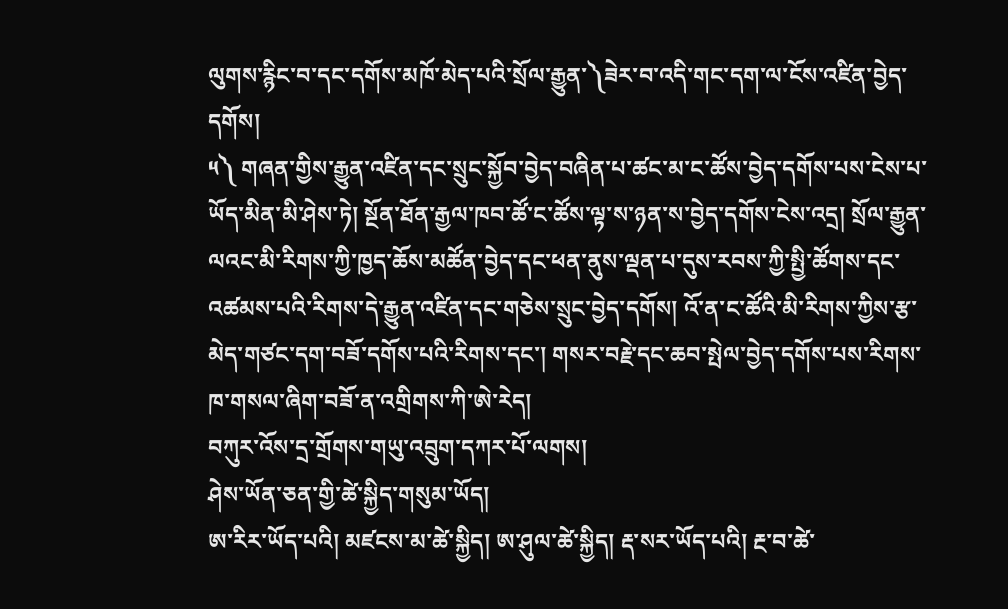ལུགས་རྙིང་བ་དང་དགོས་མཁོ་མེད་པའི་སྲོལ་རྒྱུན་༽ཟེར་བ་འདི་གང་དག་ལ་ངོས་འཛིན་བྱེད་དགོས།
༥༽ གཞན་གྱིས་རྒྱུན་འཛིན་དང་སྲུང་སྐྱོབ་བྱེད་བཞིན་པ་ཚང་མ་ང་ཚོས་བྱེད་དགོས་པས་ངེས་པ་ཡོད་མིན་མི་ཤེས་ཏེ། སྔོན་ཐོན་རྒྱལ་ཁབ་ཚོ་ང་ཚོས་ལྟ་ས་ཉན་ས་བྱེད་དགོས་ངེས་འདྲ། སྲོལ་རྒྱུན་ལའང་མི་རིགས་ཀྱི་ཁྱད་ཆོས་མཚོན་བྱེད་དང་ཕན་ནུས་ལྡན་པ་དུས་རབས་ཀྱི་སྤྱི་ཚོགས་དང་འཚམས་པའི་རིགས་དེ་རྒྱུན་འཛིན་དང་གཅེས་སྲུང་བྱེད་དགོས། འོ་ན་ང་ཚོའི་མི་རིགས་ཀྱིས་རྩ་མེད་གཙང་དག་བཟོ་དགོས་པའི་རིགས་དང་། གསར་བརྗེ་དང་ཆབ་སྤེལ་བྱེད་དགོས་པས་རིགས་ཁ་གསལ་ཞིག་བཟོ་ན་འགྲིགས་ཀི་ཨེ་རེད།
བཀུར་འོས་དྲ་གྲོགས་གཡུ་འབྲུག་དཀར་པོ་ལགས།
ཤེས་ཡོན་ཅན་གྱི་ཚེ་སྐྱིད་གསུམ་ཡོད།
ཨ་རིར་ཡོད་པའི། མཛངས་མ་ཚེ་སྐྱིད། ཨ་ཤུལ་ཚེ་སྐྱིད། རྡ་སར་ཡོད་པའི། རྔ་བ་ཚེ་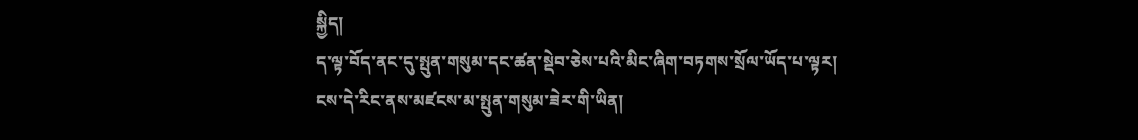སྐྱིད།
ད་ལྟ་བོད་ནང་དུ་སྤུན་གསུམ་དང་ཚན་སྡེབ་ཅེས་པའི་མིང་ཞིག་བཏགས་སྲོལ་ཡོད་པ་ལྟར།
ངས་དེ་རིང་ནས་མཛངས་མ་སྤུན་གསུམ་ཟེར་གི་ཡིན།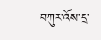བཀུར་འོས་དྲ་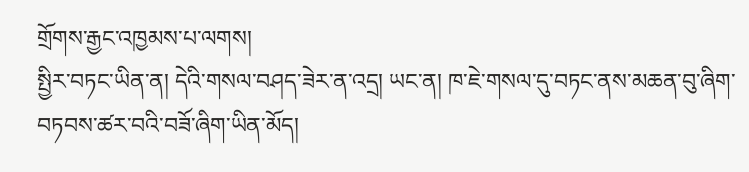གྲོགས་རྒྱང་འཁྱམས་པ་ལགས།
སྤྱིར་བཏང་ཡིན་ན། དེའི་གསལ་བཤད་ཟེར་ན་འདྲ། ཡང་ན། ཁ་ཇེ་གསལ་དུ་བཏང་ནས་མཆན་བུ་ཞིག་བཏབས་ཚར་བའི་བཟོ་ཞིག་ཡིན་མོད།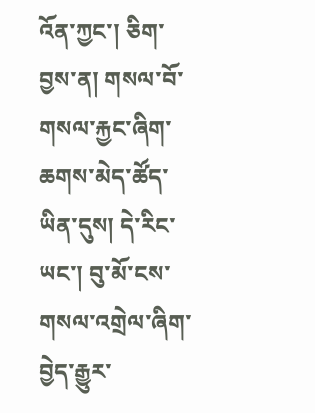འོན་ཀྱང་། ཅིག་བྱས་ན། གསལ་བོ་གསལ་རྐྱང་ཞིག་ཆགས་མེད་ཚོད་ཡིན་དུས། དེ་རིང་ཡང་། བུ་མོ་ངས་གསལ་འགྲེལ་ཞིག་བྱེད་རྒྱུར་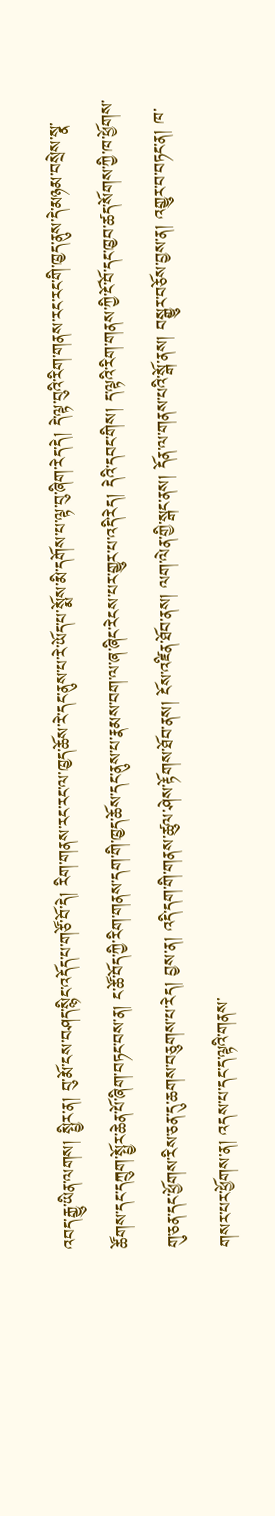འབད་རྒྱུ་ཡིན་ལགས། སྤྱིར་ན། བུ་མོ་ངས་བཤད་སྙིང་འདོད་པ་གཙོ་བོ་དེ། རིག་གནས་རང་རང་ལ་ཁྱད་ཆོས་རེ་དང་ནུས་པ་རེ་ཡོད་པ་སྨོས་མི་དགོས་པ་ལྟ་བུ་ཞིག་རེད་དེ། དེ་ལྟ་བུའི་རིག་གནས་རང་རང་གི་ཁྱད་ནུས་དེ་མཉམ་བསྲེས་སྣ་ཚོགས་དང་དཀྲུག་སྤྱོར་ཆེན་པོ་ཞིག་བཏང་བས་ན། ང་ཚོ་བོད་ཀྱི་རིག་གནས་དག་གི་ཁྱད་ཆོས་དང་ནུས་པ་རྣམས་བག་ལ་ཞ་ཞིང་རེངས་པར་གྱུར་པ་འདི་རེད། དེའི་དབང་གིས། ད་ལྟའི་རིག་གནས་ཀྱི་ངོ་བོ་དང་ཁྱབ་ཚད་སོགས་ཀྱི་ཁ་ཕྱོགས་གུ་ཅན་དང་ཕྱོགས་རིས་ཅན་དུ་ཆགས་བཅུགས་པ་རེད། བྱས་ན། འདི་དག་གི་གནས་ཚུལ་ཤེས་རྟོགས་ཐོབ་ནས། ངོས་འཛིན་ཐོབ་ནས། ལག་ལེན་གྱི་སྒང་ནས། དོན་ལ་གནས་པའི་སྒོ་ནས། བསྒྱུར་བཅོས་བྱས་ན། འགྱུར་བ་བཏང་ན། ཁ་གསར་པར་ཕྱོགས་ན། འདས་པ་དང་ད་ལྟའི་གནས་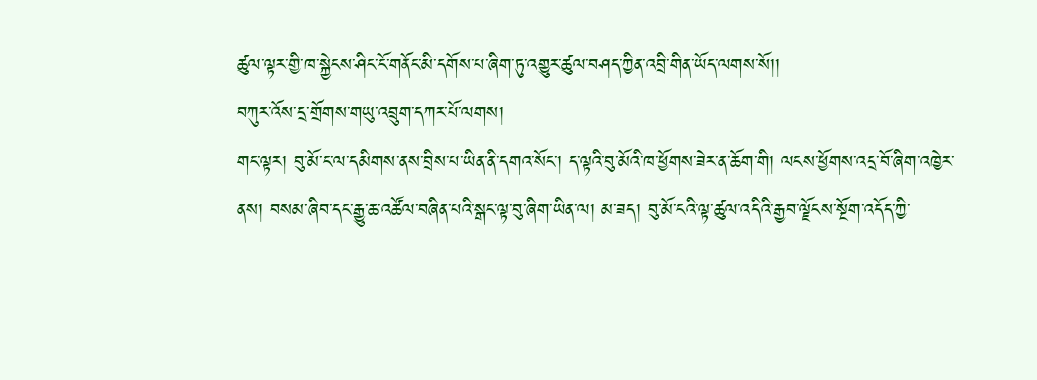ཚུལ་ལྟར་གྱི་ཁ་སྐྱེངས་ཤིང་ངོ་གནོང་མི་དགོས་པ་ཞིག་ཏུ་འགྱུར་ཚུལ་བཤད་ཀྱིན་འབྲི་གིན་ཡོད་ལགས་སོ།།
བཀུར་འོས་དྲ་གྲོགས་གཡུ་འབྲུག་དཀར་པོ་ལགས།
གང་ལྟར། བུ་མོ་ང་ལ་དམིགས་ནས་བྲིས་པ་ཡིན་ནི་དགའ་སོང་། ད་ལྟའི་བུ་མོའི་ཁ་ཕྱོགས་ཟེར་ན་ཆོག་གི། ལངས་ཕྱོགས་འདྲ་བོ་ཞིག་འཁྱེར་ནས། བསམ་ཞིབ་དང་རྒྱུ་ཆ་འཚོལ་བཞིན་པའི་སྒང་ལྟ་བུ་ཞིག་ཡིན་ལ། མ་ཟད། བུ་མོ་ངའི་ལྟ་ཚུལ་འདིའི་རྒྱབ་ལྗོངས་སྔོག་འདོད་ཀྱི་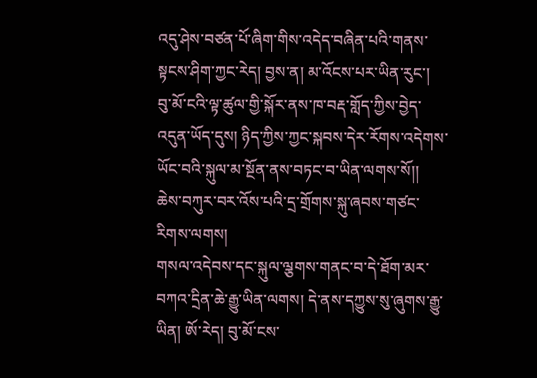འདུ་ཤེས་བཙན་པོ་ཞིག་གིས་འདེད་བཞིན་པའི་གནས་སྟངས་ཤིག་ཀྱང་རེད། བྱས་ན། མ་འོངས་པར་ཡིན་རུང་། བུ་མོ་ངའི་ལྟ་ཚུལ་གྱི་སྐོར་ནས་ཁ་བརྡ་གློད་ཀྱིས་བྱེད་འདུན་ཡོད་དུས། ཉིད་ཀྱིས་ཀྱང་སྐབས་དེར་རོགས་འདེགས་ཡོང་བའི་སྐུལ་མ་སྔོན་ནས་བཏང་བ་ཡིན་ལགས་སོ།།
ཆེས་བཀུར་བར་འོས་པའི་དྲ་གྲོགས་སྐུ་ཞབས་གཙང་རིགས་ལགས།
གསལ་འདེབས་དང་སྐུལ་ལྕགས་གནང་བ་དེ་ཐོག་མར་བཀའ་དྲིན་ཆེ་རྒྱུ་ཡིན་ལགས། དེ་ནས་དཀྱུས་སུ་ཞུགས་རྒྱུ་ཡིན། ཨོ་རེད། བུ་མོ་ངས་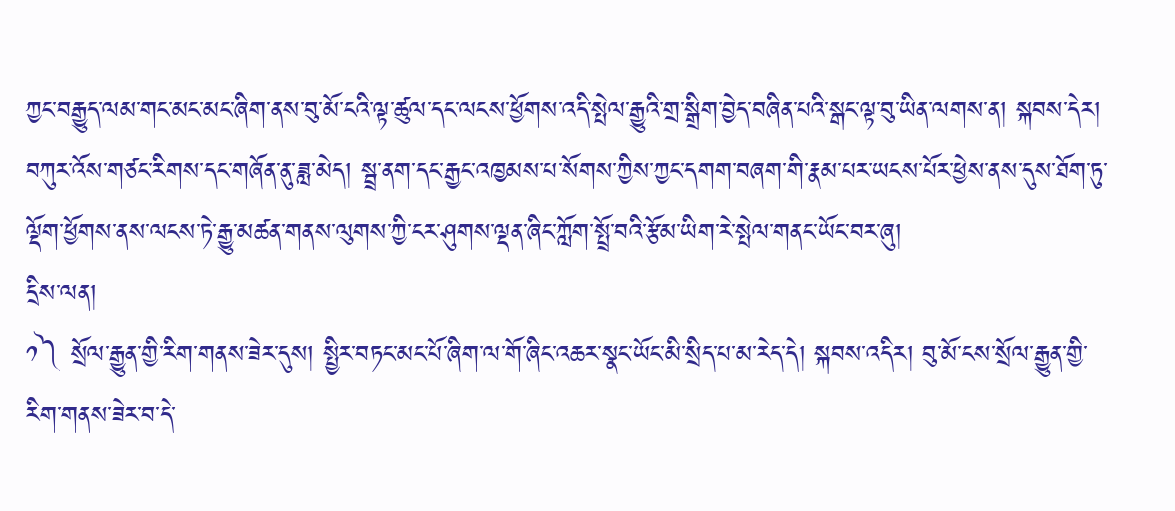ཀྱང་བརྒྱུད་ལམ་གང་མང་མང་ཞིག་ནས་བུ་མོ་ངའི་ལྟ་ཚུལ་དང་ལངས་ཕྱོགས་འདི་སྤེལ་རྒྱུའི་གྲ་སྒྲིག་བྱེད་བཞིན་པའི་སྒང་ལྟ་བུ་ཡིན་ལགས་ན། སྐབས་དེར། བཀུར་འོས་གཙང་རིགས་དང་གཞོན་ནུ་ཟླ་མེད། སྦྲ་ནག་དང་རྒྱང་འཁྱམས་པ་སོགས་ཀྱིས་ཀྱང་དགག་བཞག་གི་རྣམ་པར་ཡངས་པོར་ཕྱེས་ནས་དུས་ཐོག་ཏུ་ལྡོག་ཕྱོགས་ནས་ལངས་ཏེ་རྒྱུ་མཚན་གནས་ལུགས་ཀྱི་ངར་ཤུགས་ལྡན་ཞིང་ཀློག་སྤྲོ་བའི་རྩོམ་ཡིག་རེ་སྤེལ་གནང་ཡོང་བར་ཞུ།
དྲིས་ལན།
༡༽ སྲོལ་རྒྱུན་གྱི་རིག་གནས་ཟེར་དུས། སྤྱིར་བཏང་མང་པོ་ཞིག་ལ་གོ་ཞིང་འཆར་སྣང་ཡོང་མི་སྲིད་པ་མ་རེད་དེ། སྐབས་འདིར། བུ་མོ་ངས་སྲོལ་རྒྱུན་གྱི་རིག་གནས་ཟེར་བ་དེ་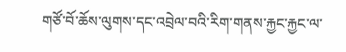གཙོ་བོ་ཆོས་ལུགས་དང་འབྲེལ་བའི་རིག་གནས་རྐྱང་རྐྱང་ལ་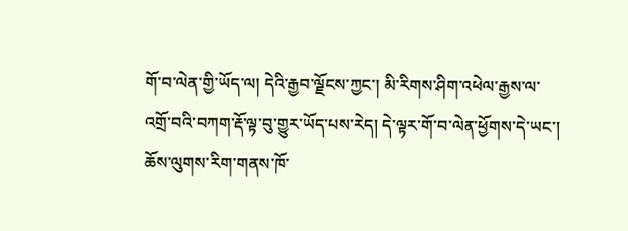གོ་བ་ལེན་གྱི་ཡོད་ལ། དེའི་རྒྱབ་ལྗོངས་ཀྱང་། མི་རིགས་ཤིག་འཕེལ་རྒྱས་ལ་འགྲོ་བའི་བཀག་རྡོ་ལྟ་བུ་གྱུར་ཡོད་པས་རེད། དེ་ལྟར་གོ་བ་ལེན་ཕྱོགས་དེ་ཡང་། ཆོས་ལུགས་རིག་གནས་ཁོ་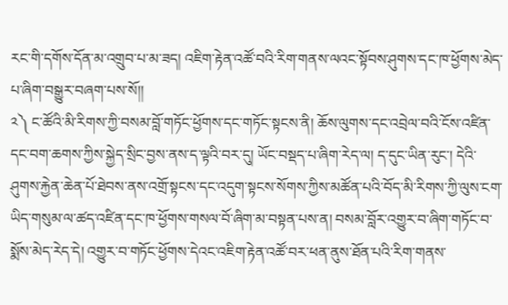རང་གི་དགོས་དོན་མ་འགྲུབ་པ་མ་ཟད། འཇིག་རྟེན་འཚོ་བའི་རིག་གནས་ལའང་སྟོབས་ཤུགས་དང་ཁ་ཕྱོགས་མེད་པ་ཞིག་བསྒྱུར་བཞག་པས་སོ།།
༢༽ ང་ཚོའི་མི་རིགས་ཀྱི་བསམ་བློ་གཏོང་ཕྱོགས་དང་གཏོང་སྟངས་ནི། ཆོས་ལུགས་དང་འབྲེལ་བའི་ངོས་འཛིན་དང་བག་ཆགས་ཀྱིས་སྐྱེད་སྲིང་བྱས་ནས་ད་ལྟའི་བར་དུ། ཡོང་བསྡད་པ་ཞིག་རེད་ལ། ད་དུང་ཡིན་རུང་། དེའི་ཤུགས་རྐྱེན་ཆེན་པོ་ཐེབས་ནས་འགྲོ་སྟངས་དང་འདུག་སྟངས་སོགས་ཀྱིས་མཚོན་པའི་བོད་མི་རིགས་ཀྱི་ལུས་ངག་ཡིད་གསུམ་ལ་ཚད་འཛིན་དང་ཁ་ཕྱོགས་གསལ་བོ་ཞིག་མ་བསྟན་པས་ན། བསམ་བློར་འགྱུར་བ་ཞིག་གཏོང་བ་སྨོས་མེད་རེད་དེ། འགྱུར་བ་གཏོང་ཕྱོགས་དེའང་འཇིག་རྟེན་འཚོ་བར་ཕན་ནུས་ཐོན་པའི་རིག་གནས་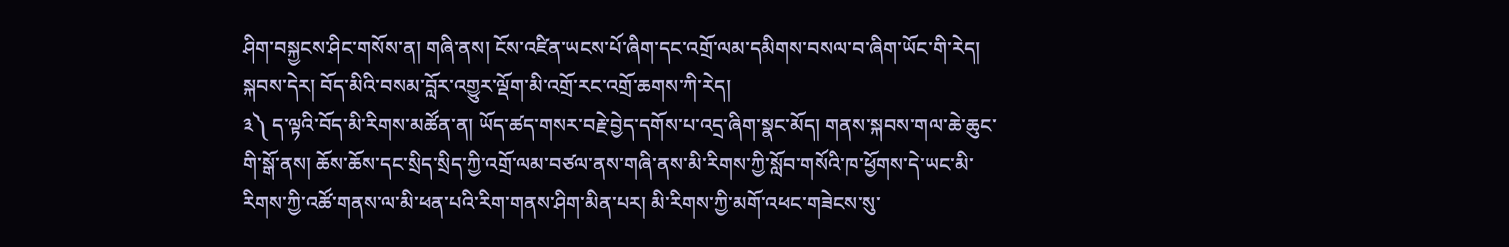ཤིག་བསྐྱངས་ཤིང་གསོས་ན། གཞི་ནས། ངོས་འཛིན་ཡངས་པོ་ཞིག་དང་འགྲོ་ལམ་དམིགས་བསལ་བ་ཞིག་ཡོང་གི་རེད། སྐབས་དེར། བོད་མིའི་བསམ་བློར་འགྱུར་ལྡོག་མི་འགྲོ་རང་འགྲོ་ཆགས་ཀི་རེད།
༣༽ ད་ལྟའི་བོད་མི་རིགས་མཚོན་ན། ཡོད་ཚད་གསར་བརྗེ་བྱེད་དགོས་པ་འདྲ་ཞིག་སྣང་མོད། གནས་སྐབས་གལ་ཆེ་ཆུང་གི་སྒོ་ནས། ཆོས་ཆོས་དང་སྲིད་སྲིད་ཀྱི་འགྲོ་ལམ་བཙལ་ནས་གཞི་ནས་མི་རིགས་ཀྱི་སློབ་གསོའི་ཁ་ཕྱོགས་དེ་ཡང་མི་རིགས་ཀྱི་འཚོ་གནས་ལ་མི་ཕན་པའི་རིག་གནས་ཤིག་མིན་པར། མི་རིགས་ཀྱི་མགོ་འཕང་གཟེངས་སུ་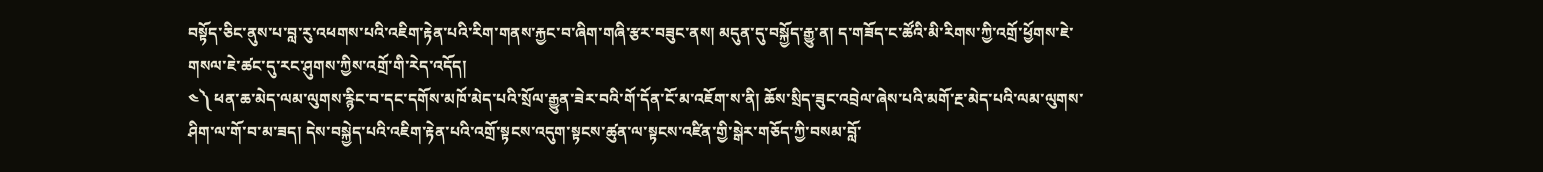བསྟོད་ཅིང་ནུས་པ་བླ་རུ་འཕགས་པའི་འཇིག་རྟེན་པའི་རིག་གནས་རྐྱང་བ་ཞིག་གཞི་རྩར་བཟུང་ནས། མདུན་དུ་བསྐྱོད་རྒྱུ་ན། ད་གཟོད་ང་ཚོའི་མི་རིགས་ཀྱི་འགྲོ་ཕྱོགས་ཇེ་གསལ་ཇེ་ཚང་དུ་རང་ཤུགས་ཀྱིས་འགྲོ་གི་རེད་འདོད།
༤༽ ཕན་ཆ་མེད་ལམ་ལུགས་རྙིང་བ་དང་དགོས་མཁོ་མེད་པའི་སྲོལ་རྒྱུན་ཟེར་བའི་གོ་དོན་ངོ་མ་འཇོག་ས་ནི། ཆོས་སྲིད་ཟུང་འབྲེལ་ཞེས་པའི་མགོ་རྔ་མེད་པའི་ལམ་ལུགས་ཤིག་ལ་གོ་བ་མ་ཟད། དེས་བསྐྱེད་པའི་འཇིག་རྟེན་པའི་འགྲོ་སྟངས་འདུག་སྟངས་ཚུན་ལ་སྟངས་འཛིན་གྱི་སྒེར་གཅོད་ཀྱི་བསམ་བློ་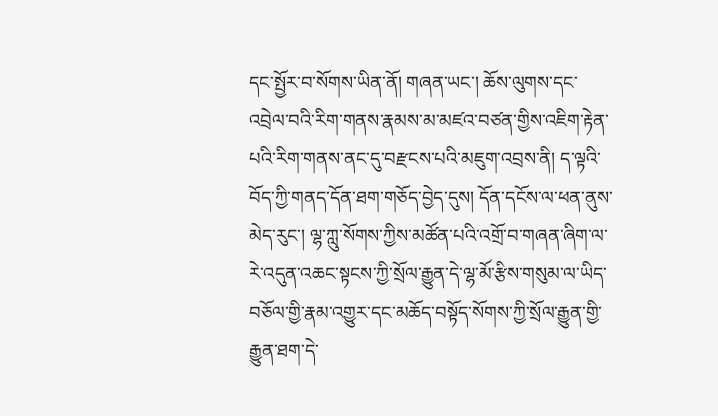དང་སྤྱོར་བ་སོགས་ཡིན་ནོ། གཞན་ཡང་། ཆོས་ལུགས་དང་འབྲེལ་བའི་རིག་གནས་རྣམས་མ་མཛའ་བཙན་གྱིས་འཇིག་རྟེན་པའི་རིག་གནས་ནང་དུ་བརྫངས་པའི་མཇུག་འབྲས་ནི། ད་ལྟའི་བོད་ཀྱི་གནད་དོན་ཐག་གཅོད་བྱེད་དུས། དོན་དངོས་ལ་ཕན་ནུས་མེད་རུང་། ལྷ་ཀླུ་སོགས་ཀྱིས་མཚོན་པའི་འགྲོ་བ་གཞན་ཞིག་ལ་རེ་འདུན་འཆང་སྟངས་ཀྱི་སྲོལ་རྒྱུན་དེ་ལྷ་མོ་རྩིས་གསུམ་ལ་ཡིད་བཅོལ་གྱི་རྣམ་འགྱུར་དང་མཆོད་བསྟོད་སོགས་ཀྱི་སྲོལ་རྒྱུན་གྱི་རྒྱུན་ཐག་དེ་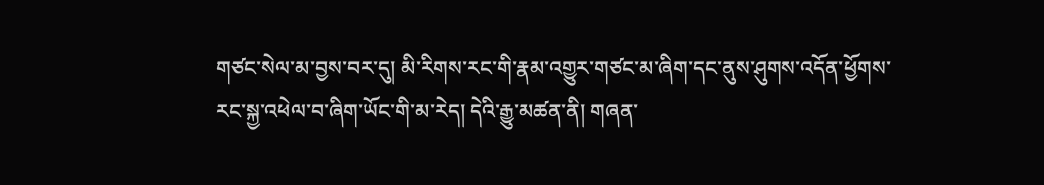གཙང་སེལ་མ་བྱས་བར་དུ། མི་རིགས་རང་གི་རྣམ་འགྱུར་གཙང་མ་ཞིག་དང་ནུས་ཤུགས་འདོན་ཕྱོགས་རང་སྐྱ་འཕེལ་བ་ཞིག་ཡོང་གི་མ་རེད། དེའི་རྒྱུ་མཚན་ནི། གཞན་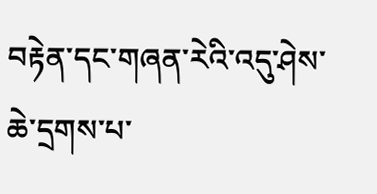བརྟེན་དང་གཞན་རེའི་འདུ་ཤེས་ཆེ་དྲགས་པ་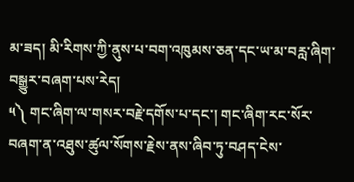མ་ཟད། མི་རིགས་ཀྱི་ནུས་པ་བག་འཁུམས་ཅན་དང་ཡ་མ་བརླ་ཞིག་བསྒྱུར་བཞག་པས་རེད།
༥༽ གང་ཞིག་ལ་གསར་བརྗེ་དགོས་པ་དང་། གང་ཞིག་རང་སོར་བཞག་ན་འཐུས་ཚུལ་སོགས་རྗེས་ནས་ཞིབ་ཏུ་བཤད་ངེས་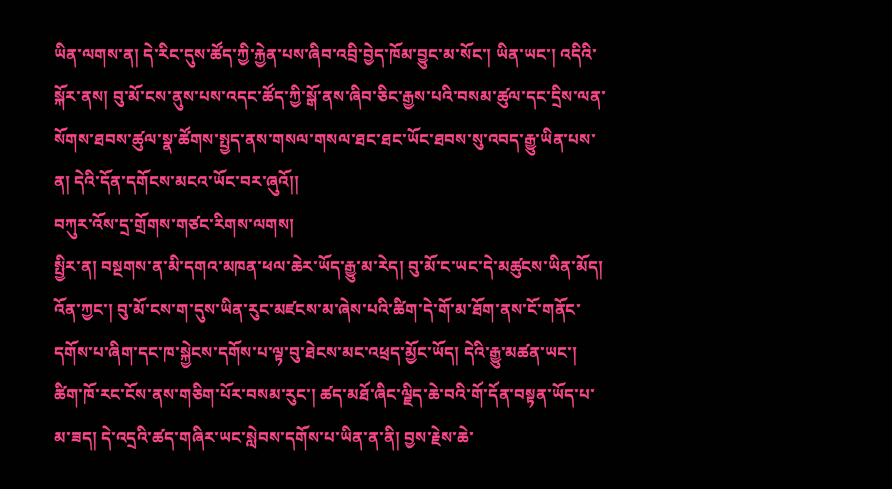ཡིན་ལགས་ན། དེ་རིང་དུས་ཚོད་ཀྱི་རྐྱེན་པས་ཞིབ་འབྲི་བྱེད་ཁོམ་བྱུང་མ་སོང་། ཡིན་ཡང་། འདིའི་སྐོར་ནས། བུ་མོ་ངས་ནུས་པས་འདང་ཚོད་ཀྱི་སྒོ་ནས་ཞིབ་ཅིང་རྒྱས་པའི་བསམ་ཚུལ་དང་དྲིས་ལན་སོགས་ཐབས་ཚུལ་སྣ་ཚོགས་སྤྱད་ནས་གསལ་གསལ་ཐང་ཐང་ཡོང་ཐབས་སུ་འབད་རྒྱུ་ཡིན་པས་ན། དེའི་དོན་དགོངས་མངའ་ཡོང་བར་ཞུའོ།།
བཀུར་འོས་དྲ་གྲོགས་གཙང་རིགས་ལགས།
སྤྱིར་ན། བསྔགས་ན་མི་དགའ་མཁན་ཕལ་ཆེར་ཡོད་རྒྱུ་མ་རེད། བུ་མོ་ང་ཡང་དེ་མཚུངས་ཡིན་མོད། འོན་ཀྱང་། བུ་མོ་ངས་ག་དུས་ཡིན་རུང་མཛངས་མ་ཞེས་པའི་ཚིག་དེ་གོ་མ་ཐོག་ནས་ངོ་གནོང་དགོས་པ་ཞིག་དང་ཁ་སྐྱེངས་དགོས་པ་ལྟ་བུ་ཐེངས་མང་འཕྲད་མྱོང་ཡོད། དེའི་རྒྱུ་མཚན་ཡང་། ཚིག་ཁོ་རང་ངོས་ནས་གཅིག་པོར་བསམ་རུང་། ཚད་མཐོ་ཞིང་ལྗིད་ཆེ་བའི་གོ་དོན་བསྟན་ཡོད་པ་མ་ཟད། དེ་འདྲའི་ཚད་གཞིར་ཡང་སླེབས་དགོས་པ་ཡིན་ན་ནི། བྱས་རྗེས་ཆེ་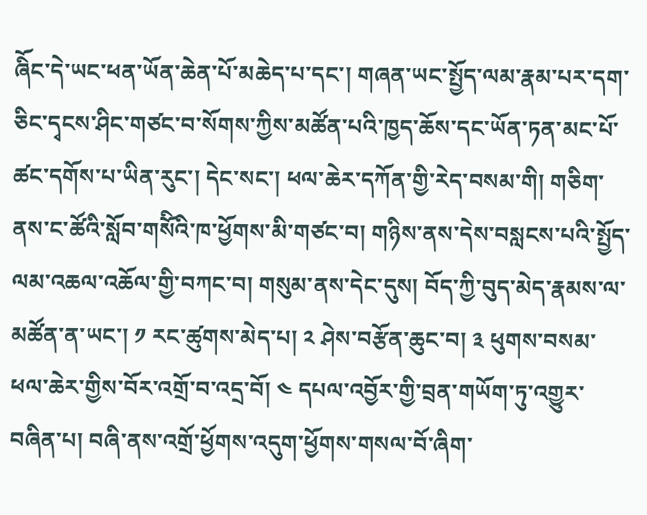ཞིོང་དེ་ཡང་ཕན་ཡོན་ཆེན་པོ་མཆེད་པ་དང་། གཞན་ཡང་སྤྱོད་ལམ་རྣམ་པར་དག་ཅིང་དྭངས་ཤིང་གཙང་བ་སོགས་ཀྱིས་མཚོན་པའི་ཁྱད་ཆོས་དང་ཡོན་ཏན་མང་པོ་ཚང་དགོས་པ་ཡིན་རུང་། དེང་སང་། ཕལ་ཆེར་དཀོན་གྱི་རེད་བསམ་གི། གཅིག་ནས་ང་ཚོའི་སློབ་གསོིའི་ཁ་ཕྱོགས་མི་གཙང་བ། གཉིས་ནས་དེས་བསླངས་པའི་སྤྱོད་ལམ་འཆལ་འཆོལ་གྱི་བཀང་བ། གསུམ་ནས་དེང་དུས། བོད་ཀྱི་བུད་མེད་རྣམས་ལ་མཚོན་ན་ཡང་། ༡ རང་ཚུགས་མེད་པ། ༢ ཤེས་བརྩོན་ཆུང་བ། ༣ ཕུགས་བསམ་ཕལ་ཆེར་གྱིས་བོར་འགྲོ་བ་འདྲ་བོ། ༤ དཔལ་འབྱོར་གྱི་བྲན་གཡོག་ཏུ་འགྱུར་བཞིན་པ། བཞི་ནས་འགྲོ་ཕྱོགས་འདུག་ཕྱོགས་གསལ་བོ་ཞིག་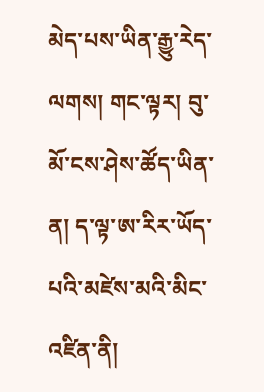མེད་པས་ཡིན་རྒྱུ་རེད་ལགས། གང་ལྟར། བུ་མོ་ངས་ཤེས་ཚོད་ཡིན་ན། ད་ལྟ་ཨ་རིར་ཡོད་པའི་མཛེས་མའི་མིང་འཛིན་ནི།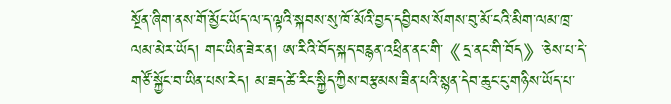སྔོན་ཞིག་ནས་གོ་མྱོང་ཡོད་ལ་ད་ལྟའི་སྐབས་སུ་ཁོ་མོའི་བྱད་དབྱིབས་སོགས་བུ་མོ་ངའི་མིག་ལམ་ཁྲ་ལམ་མེར་ཡོད། གང་ཡིན་ཟེར་ན། ཨ་རིའི་བོད་སྐད་བརྙན་འཕྲིན་ནང་གི་《དྲ་ནང་གི་བོད》་ཅེས་པ་དེ་གཙོ་སྐྱོང་བ་ཡིན་པས་རེད། མ་ཟད་ཚེ་རིང་སྐྱིད་ཀྱིས་བརྩམས་ཟིན་པའི་སྙན་དེབ་ཆུང་ངུ་གཉིས་ཡོད་པ་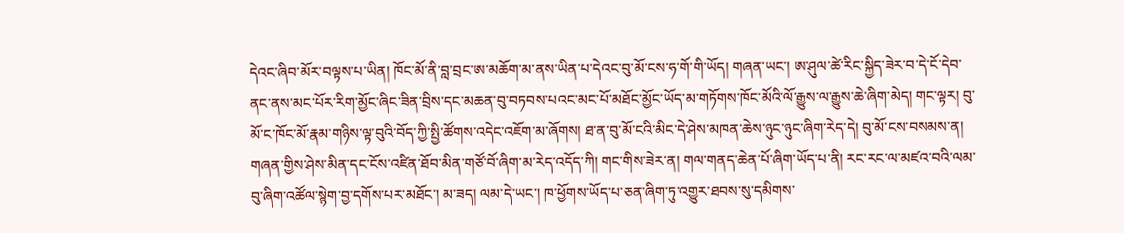དེའང་ཞིབ་མོར་བལྟས་པ་ཡིན། ཁོང་མོ་ནི་བླ་བྲང་ཨ་མཆོག་མ་ནས་ཡིན་པ་དེའང་བུ་མོ་ངས་ཧ་གོ་གི་ཡོད། གཞན་ཡང་། ཨ་ཤུལ་ཚེ་རིང་སྐྱིད་ཟེར་བ་དེ་ངོ་དེབ་ནང་ནས་མང་པོར་རིག་མྱོང་ཞིང་ཟིན་བྲིས་དང་མཆན་བུ་བཏབས་པའང་མང་པོ་མཐོང་མྱོང་ཡོད་མ་གཏོགས་ཁོང་མོའི་ལོ་རྒྱུས་ལ་རྒྱུས་ཆེ་ཞིག་མེད། གང་ལྟར། བུ་མོ་ང་ཁོང་མོ་རྣམ་གཉིས་ལྟ་བུའི་བོད་ཀྱི་སྤྱི་ཚོགས་འདེང་འཇོག་མ་ཞོགས། ཐ་ན་བུ་མོ་ངའི་མིང་དེ་ཤེས་མཁན་ཆེས་ཉུང་ཉུང་ཞིག་རེད་དེ། བུ་མོ་ངས་བསམས་ན། གཞན་གྱིས་ཤེས་མིན་དང་ངོས་འཛིན་ཐོབ་མིན་གཙོ་བོ་ཞིག་མ་རེད་འདོད་ཀི། གང་གིས་ཟེར་ན། གལ་གནད་ཆེན་པོ་ཞིག་ཡོད་པ་ནི། རང་རང་ལ་མཛའ་བའི་ལམ་བུ་ཞིག་འཚོལ་སྙེག་བྱ་དགོས་པར་མཐོང་། མ་ཟད། ལམ་དེ་ཡང་། ཁ་ཕྱོགས་ཡོད་པ་ཅན་ཞིག་ཏུ་འགྱུར་ཐབས་སུ་དམིགས་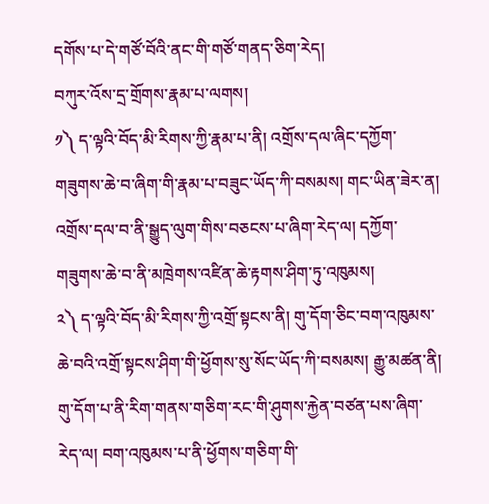དགོས་པ་དེ་གཙོ་བོའི་ནང་གི་གཙོ་གནད་ཅིག་རེད།
བཀུར་འོས་དྲ་གྲོགས་རྣམ་པ་ལགས།
༡༽ ད་ལྟའི་བོད་མི་རིགས་ཀྱི་རྣམ་པ་ནི། འགྲོས་དལ་ཞིང་དཀྱོག་གཟུགས་ཆེ་བ་ཞིག་གི་རྣམ་པ་བཟུང་ཡོད་ཀི་བསམས། གང་ཡིན་ཟེར་ན། འགྲོས་དལ་བ་ནི་སྒྱུད་ལུག་གིས་བཅངས་པ་ཞིག་རེད་ལ། དཀྱོག་གཟུགས་ཆེ་བ་ནི་མཁྲེགས་འཛིན་ཆེ་རྟགས་ཤིག་ཏུ་འཁུམས།
༢༽ ད་ལྟའི་བོད་མི་རིགས་ཀྱི་འགྲོ་སྟངས་ནི། གུ་དོག་ཅིང་བག་འཁུམས་ཆེ་བའི་འགྲོ་སྟངས་ཤིག་གི་ཕྱོགས་སུ་སོང་ཡོད་ཀི་བསམས། རྒྱུ་མཚན་ནི། གུ་དོག་པ་ནི་རིག་གནས་གཅིག་རང་གི་ཤུགས་རྐྱེན་བཙན་པས་ཞིག་རེད་ལ། བག་འཁུམས་པ་ནི་ཕྱོགས་གཅིག་གི་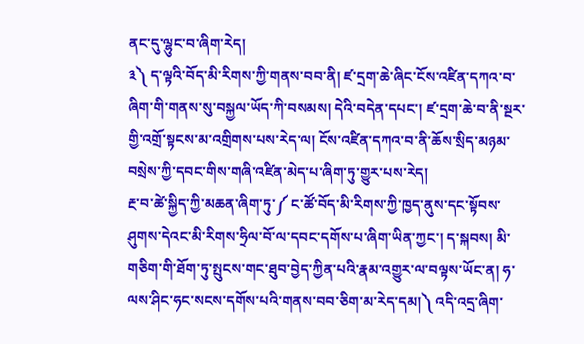ནང་དུ་ལྷུང་བ་ཞིག་རེད།
༣༽ ད་ལྟའི་བོད་མི་རིགས་ཀྱི་གནས་བབ་ནི། ཛ་དྲག་ཆེ་ཞིང་ངོས་འཛིན་དཀའ་བ་ཞིག་གི་གནས་སུ་བསྐྱལ་ཡོད་ཀི་བསམས། དེའི་བདེན་དཔང་། ཛ་དྲག་ཆེ་བ་ནི་སྔར་གྱི་འགྲོ་སྟངས་མ་འགྲིགས་པས་རེད་ལ། ངོས་འཛིན་དཀའ་བ་ནི་ཆོས་སྲིད་མཉམ་བསྲེས་ཀྱི་དབང་གིས་གཞི་འཛིན་མེད་པ་ཞིག་ཏུ་གྱུར་པས་རེད།
རྔ་བ་ཚེ་སྐྱིད་ཀྱི་མཆན་ཞིག་ཏུ་༼ ང་ཚོ་བོད་མི་རིགས་ཀྱི་ཁྱད་ནུས་དང་སྟོབས་ཤུགས་དེའང་མི་རིགས་ཧྲིལ་བོ་ལ་དབང་དགོས་པ་ཞིག་ཡིན་ཀྱང་། ད་སྐབས། མི་གཅིག་གི་ཐོག་ཏུ་སྤུངས་གང་ཐུབ་བྱེད་ཀྱིན་པའི་རྣམ་འགྱུར་ལ་བལྟས་ཡོང་ན། ཧ་ལས་ཤིང་ཧང་སངས་དགོས་པའི་གནས་བབ་ཅིག་མ་རེད་དམ།༽ འདི་འདྲ་ཞིག་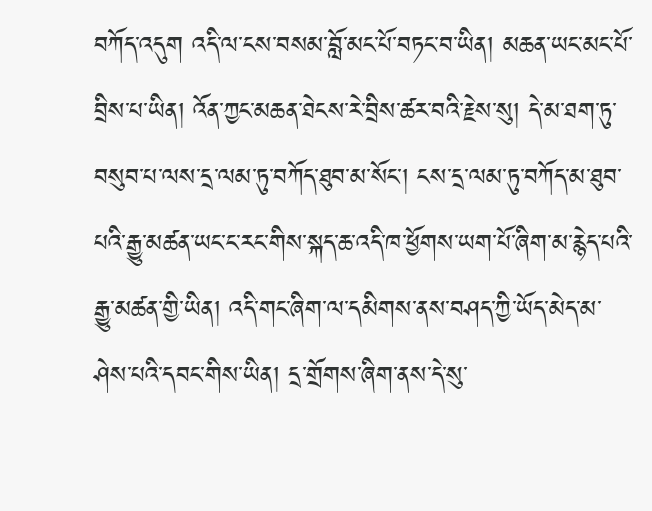བཀོད་འདུག འདི་ལ་ངས་བསམ་བློ་མང་པོ་བཏང་བ་ཡིན། མཆན་ཡང་མང་པོ་བྲིས་པ་ཡིན། འོན་ཀྱང་མཆན་ཐེངས་རེ་བྲིས་ཚར་བའི་རྗེས་སུ། དེ་མ་ཐག་ཏུ་བསུབ་པ་ལས་དྲ་ལམ་ཏུ་བཀོད་ཐུབ་མ་སོང་། ངས་དྲ་ལམ་ཏུ་བཀོད་མ་ཐུབ་པའི་རྒྱུ་མཚན་ཡང་ང་རང་གིས་སྐད་ཆ་འདི་ཁ་ཕྱོགས་ཡག་པོ་ཞིག་མ་རྙེད་པའི་རྒྱུ་མཚན་གྱི་ཡིན། འདི་གང་ཞིག་ལ་དམིགས་ནས་བཤད་ཀྱི་ཡོད་མེད་མ་ཤེས་པའི་དབང་གིས་ཡིན། དྲ་གྲོགས་ཞིག་ནས་དེ་སུ་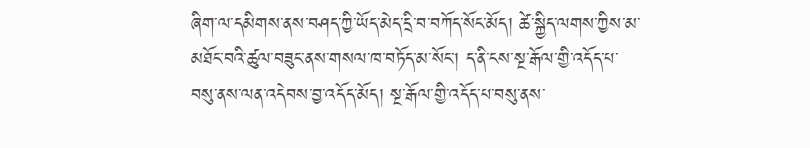ཞིག་ལ་དམིགས་ནས་བཤད་ཀྱི་ཡོད་མེད་དྲི་བ་བཀོད་སོང་མོད། ཚེ་སྐྱིད་ལགས་ཀྱིས་མ་མཐོང་བའི་ཚུལ་བཟུང་ནས་གསལ་ཁ་བཏོད་མ་སོང་། ད་ནི་ངས་སྔ་རྒོལ་གྱི་འདོད་པ་བསུ་ནས་ལན་འདེབས་བྱ་འདོད་མོད། སྔ་རྒོལ་གྱི་འདོད་པ་བསུ་ནས་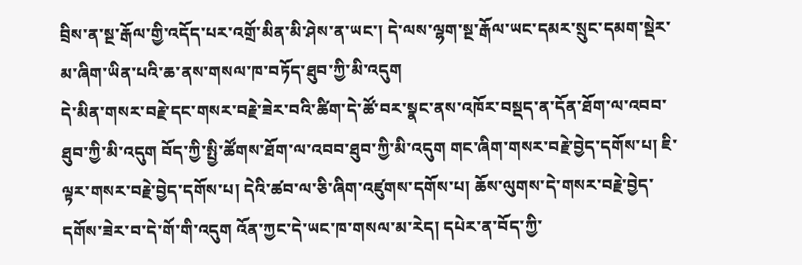བྲིས་ན་སྔ་རྒོལ་གྱི་འདོད་པར་འགྲོ་མིན་མི་ཤེས་ན་ཡང་། དེ་ལས་ལྷག་སྔ་རྒོལ་ཡང་དམར་སྲུང་དམག་སྡེར་མ་ཞིག་ཡིན་པའི་ཆ་ནས་གསལ་ཁ་བཏོད་ཐུབ་ཀྱི་མི་འདུག
དེ་མིན་གསར་བརྗེ་དང་གསར་བརྗེ་ཟེར་བའི་ཚིག་དེ་ཚོ་བར་སྣང་ནས་འཁོར་བསྡད་ན་དོན་ཐོག་ལ་འབབ་ཐུབ་ཀྱི་མི་འདུག བོད་ཀྱི་སྤྱི་ཚོགས་ཐོག་ལ་འབབ་ཐུབ་ཀྱི་མི་འདུག གང་ཞིག་གསར་བརྗེ་བྱེད་དགོས་པ། ཇི་ལྟར་གསར་བརྗེ་བྱེད་དགོས་པ། དེའི་ཚབ་ལ་ཅི་ཞིག་འཛུགས་དགོས་པ། ཆོས་ལུགས་དེ་གསར་བརྗེ་བྱེད་དགོས་ཟེར་བ་དེ་གོ་གི་འདུག འོན་ཀྱང་དེ་ཡང་ཁ་གསལ་མ་རེད། དཔེར་ན་བོད་ཀྱི་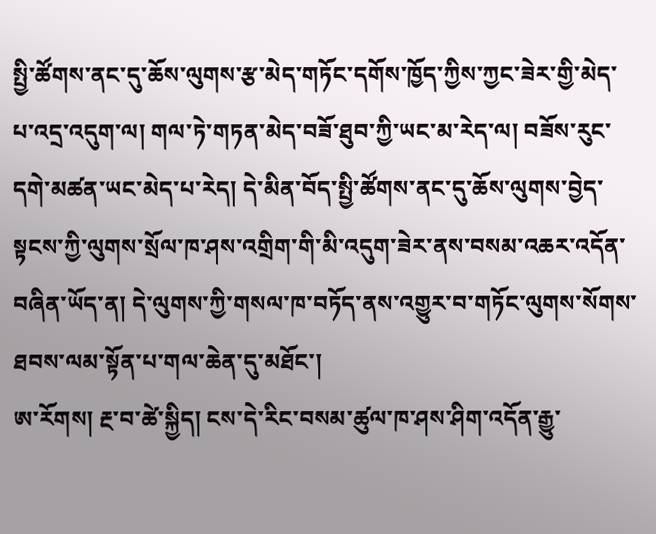སྤྱི་ཚོགས་ནང་དུ་ཆོས་ལུགས་རྩ་མེད་གཏོང་དགོས་ཁྱོད་ཀྱིས་ཀྱང་ཟེར་གྱི་མེད་པ་འདྲ་འདུག་ལ། གལ་ཏེ་གཏན་མེད་བཟོ་ཐུབ་ཀྱི་ཡང་མ་རེད་ལ། བཟོས་རུང་དགེ་མཚན་ཡང་མེད་པ་རེད། དེ་མིན་བོད་སྤྱི་ཚོགས་ནང་དུ་ཆོས་ལུགས་བྱེད་སྟངས་ཀྱི་ལུགས་སྲོལ་ཁ་ཤས་འགྲིག་གི་མི་འདུག་ཟེར་ནས་བསམ་འཆར་འདོན་བཞིན་ཡོད་ན། དེ་ལུགས་ཀྱི་གསལ་ཁ་བཏོད་ནས་འགྱུར་བ་གཏོང་ལུགས་སོགས་ཐབས་ལམ་སྟོན་པ་གལ་ཆེན་དུ་མཐོང་།
ཨ་རོགས། རྔ་བ་ཚེ་སྐྱིད། ངས་དེ་རིང་བསམ་ཚུལ་ཁ་ཤས་ཤིག་འདོན་རྒྱུ་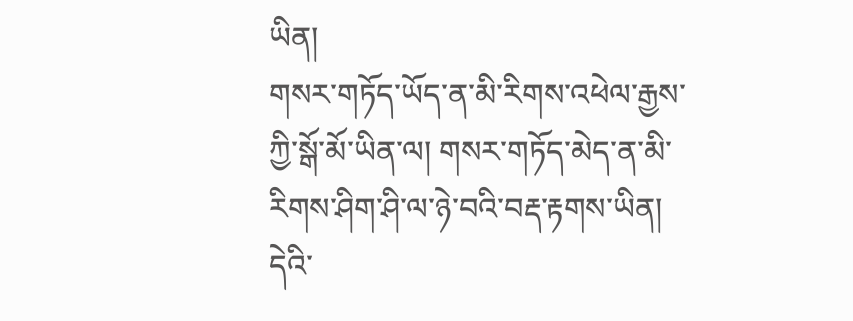ཡིན།
གསར་གཏོད་ཡོད་ན་མི་རིགས་འཕེལ་རྒྱས་ཀྱི་སྒོ་མོ་ཡིན་ལ། གསར་གཏོད་མེད་ན་མི་རིགས་ཤིག་ཤི་ལ་ཉེ་བའི་བརྡ་རྟགས་ཡིན། དེའི་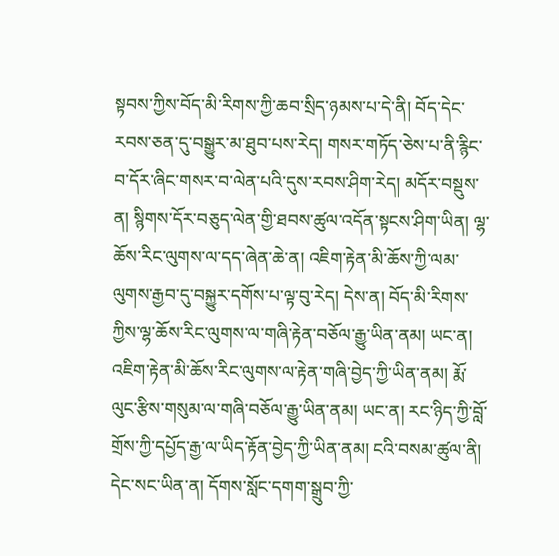སྟབས་ཀྱིས་བོད་མི་རིགས་ཀྱི་ཆབ་སྲིད་ཉམས་པ་དེ་ནི། བོད་དེང་རབས་ཅན་དུ་བསྒྱུར་མ་ཐུབ་པས་རེད། གསར་གཏོད་ཅེས་པ་ནི་རྙིང་བ་དོར་ཞིང་གསར་བ་ལེན་པའི་དུས་རབས་ཤིག་རེད། མདོར་བསྡུས་ན། སྙིགས་དོར་བཅུད་ལེན་གྱི་ཐབས་ཚུལ་འདོན་སྟངས་ཤིག་ཡིན། ལྷ་ཆོས་རིང་ལུགས་ལ་དད་ཞེན་ཆེ་ན། འཇིག་རྟེན་མི་ཆོས་ཀྱི་ལམ་ལུགས་རྒྱབ་དུ་བསྐྱུར་དགོས་པ་ལྟ་བུ་རེད། དེས་ན། བོད་མི་རིགས་ཀྱིས་ལྷ་ཆོས་རིང་ལུགས་ལ་གཞི་རྟེན་བཅོལ་རྒྱུ་ཡིན་ནམ། ཡང་ན། འཇིག་རྟེན་མི་ཆོས་རིང་ལུགས་ལ་རྟེན་གཞི་བྱེད་ཀྱི་ཡིན་ནམ། རྨོ་ལུང་རྩིས་གསུམ་ལ་གཞི་བཅོལ་རྒྱུ་ཡིན་ནམ། ཡང་ན། རང་ཉིད་ཀྱི་བློ་གྲོས་ཀྱི་དཔྱོད་རྒྱ་ལ་ཡིད་རྟོན་བྱེད་ཀྱི་ཡིན་ནམ། ངའི་བསམ་ཚུལ་ནི། དེང་སང་ཡིན་ན། དོགས་སློང་དགག་སྒྲུབ་ཀྱི་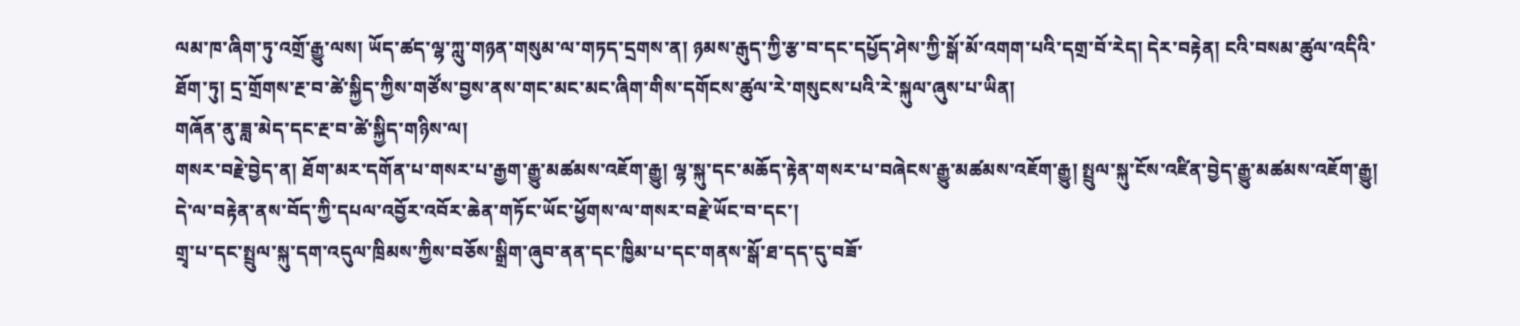ལམ་ཁ་ཞིག་ཏུ་འགྲོ་རྒྱུ་ལས། ཡོད་ཚད་ལྷ་ཀླུ་གཉན་གསུམ་ལ་གཏད་དྲགས་ན། ཉམས་རྒུད་ཀྱི་རྩ་བ་དང་དཔྱོད་ཤེས་ཀྱི་སྒོ་མོ་འགག་པའི་དགྲ་བོ་རེད། དེར་བརྟེན། ངའི་བསམ་ཚུལ་འདིའི་ཐོག་ཏུ། དྲ་གྲོགས་རྔ་བ་ཚེ་སྐྱིད་ཀྱིས་གཙོས་བྱས་ནས་གང་མང་མང་ཞིག་གིས་དགོངས་ཚུལ་རེ་གསུངས་པའི་རེ་སྐུལ་ཞུས་པ་ཡིན།
གཞོན་ནུ་ཟླ་མེད་དང་རྔ་བ་ཚེ་སྐྱིད་གཉིས་ལ།
གསར་བརྗེ་བྱེད་ན། ཐོག་མར་དགོན་པ་གསར་པ་རྒྱག་རྒྱུ་མཚམས་འཇོག་རྒྱུ། ལྷ་སྐུ་དང་མཆོད་རྟེན་གསར་པ་བཞེངས་རྒྱུ་མཚམས་འཇོག་རྒྱུ། སྤྲུལ་སྐུ་ངོས་འཛིན་བྱེད་རྒྱུ་མཚམས་འཇོག་རྒྱུ། དེ་ལ་བརྟེན་ནས་བོད་ཀྱི་དཔལ་འབྱོར་འབོར་ཆེན་གཏོང་ཡོང་ཕྱོགས་ལ་གསར་བརྗེ་ཡོང་བ་དང་།
གྲྭ་པ་དང་སྤྲུལ་སྐུ་དག་འདུལ་ཁྲིམས་ཀྱིས་བཅོས་སྒྲིག་ཞུབ་ནན་དང་ཁྱིམ་པ་དང་གནས་སྒོ་ཐ་དད་དུ་བཟོ་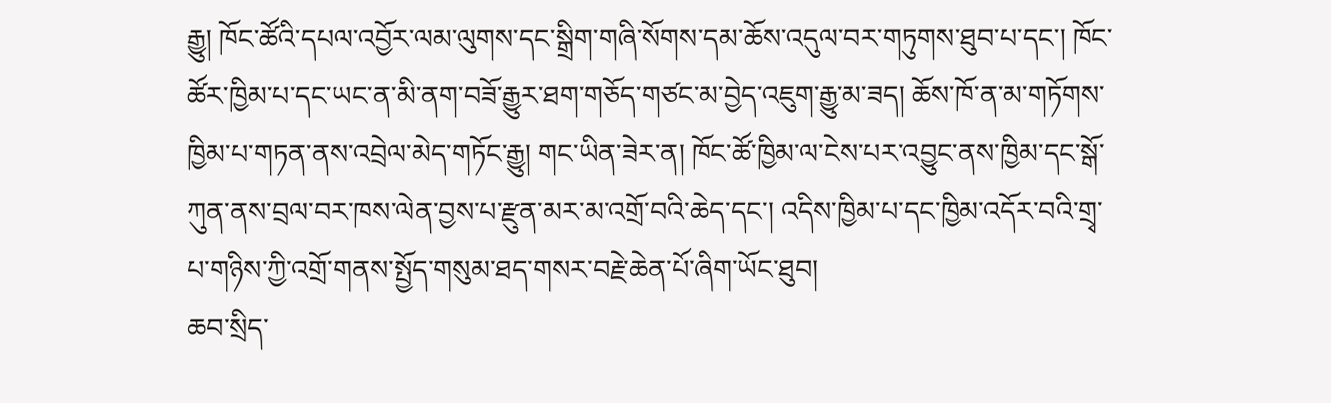རྒྱུ། ཁོང་ཚོའི་དཔལ་འབྱོར་ལམ་ལུགས་དང་སྒྲིག་གཞི་སོགས་དམ་ཆོས་འདུལ་བར་གཏུགས་ཐུབ་པ་དང་། ཁོང་ཚོར་ཁྱིམ་པ་དང་ཡང་ན་མི་ནག་བཟོ་རྒྱུར་ཐག་གཅོད་གཙང་མ་བྱེད་འཇུག་རྒྱུ་མ་ཟད། ཆོས་ཁོ་ན་མ་གཏོགས་ཁྱིམ་པ་གཏན་ནས་འབྲེལ་མེད་གཏོང་རྒྱུ། གང་ཡིན་ཟེར་ན། ཁོང་ཚོ་ཁྱིམ་ལ་ངེས་པར་འབྱུང་ནས་ཁྱིམ་དང་སྒོ་ཀུན་ནས་བྲལ་བར་ཁས་ལེན་བྱས་པ་རྫུན་མར་མ་འགྲོ་བའི་ཆེད་དང་། འདིས་ཁྱིམ་པ་དང་ཁྱིམ་འདོར་བའི་གྲྭ་པ་གཉིས་ཀྱི་འགྲོ་གནས་སྤྱོད་གསུམ་ཐད་གསར་བརྗེ་ཆེན་པོ་ཞིག་ཡོང་ཐུབ།
ཆབ་སྲིད་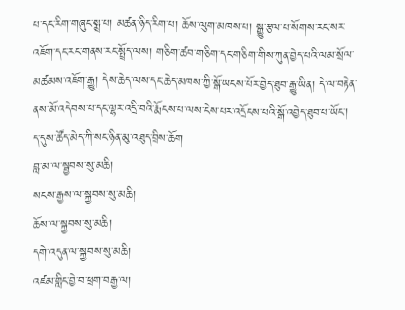པ་དང་རིག་གཞུང་སྨྲ་པ། མཚན་ཉིད་རིག་པ། ཆོས་ལུག་མཁས་པ། སྒྱུ་རྩལ་པ་སོགས་རང་སར་འཇོག་དང་རང་གནས་རང་སྤྲོད་ལས། གཅིག་ཚབ་གཅིག་དང་གཅིག་གིས་ཀུན་བྱེད་པའི་ལམ་སྲོལ་མཚམས་འཇོག་རྒྱུ། དེས་ཆེད་ལས་དང་ཆེད་མཁས་ཀྱི་སྒོ་ཡངས་པོར་བྱེད་ཐུབ་རྒྱུ་ཡིན། དེ་ལ་བརྟེན་ནས་མོ་འདེབས་པ་དང་ལྷར་འདྲི་བའི་རྨོངས་པ་ལས་ངེས་པར་འདྲོངས་པའི་སྒོ་འབྱེད་ཐུབ་པ་ཡོང་།
ད་དུས་ཚོད་མེད་ཀི་སང་ཉིན་མུ་འཐུད་བྲིས་ཆོག
བླ་མ་ལ་སྦྱབས་སུ་མཆི།
སངས་རྒྱས་ལ་སྐྱབས་སུ་མཆི།
ཆོས་ལ་སྐྱབས་སུ་མཆི།
དགེ་འདུན་ལ་སྐྱབས་སུ་མཆི།
འཛམ་གླིང་བྱེ་བ་ཕྲག་བརྒྱ་ལ།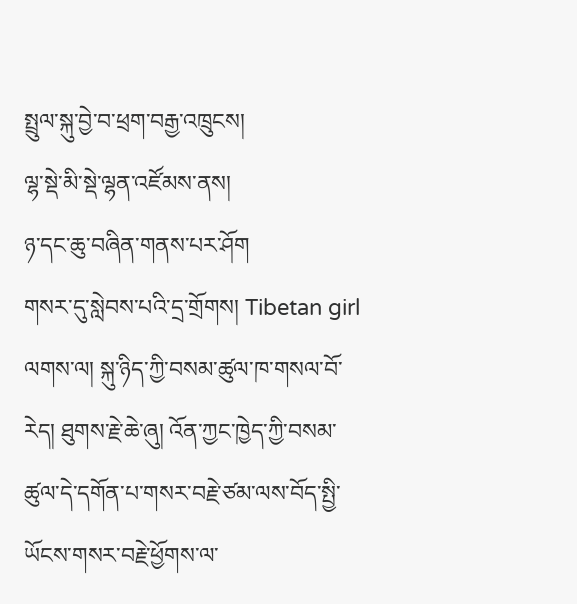སྤྲུལ་སྐུ་བྱེ་བ་ཕྲག་བརྒྱ་འཁྲུངས།
ལྷ་སྡེ་མི་སྡེ་ལྷན་འཛོམས་ནས།
ཉ་དང་ཆུ་བཞིན་གནས་པར་ཤོག
གསར་དུ་སླེབས་པའི་དྲ་གྲོགས། Tibetan girl ལགས་ལ། སྐུ་ཉིད་ཀྱི་བསམ་ཚུལ་ཁ་གསལ་བོ་རེད། ཐུགས་རྗེ་ཆེ་ཞུ། འོན་ཀྱང་ཁྱེད་ཀྱི་བསམ་ཚུལ་དེ་དགོན་པ་གསར་བརྗེ་ཙམ་ལས་བོད་སྤྱི་ཡོངས་གསར་བརྗེ་ཕྱོགས་ལ་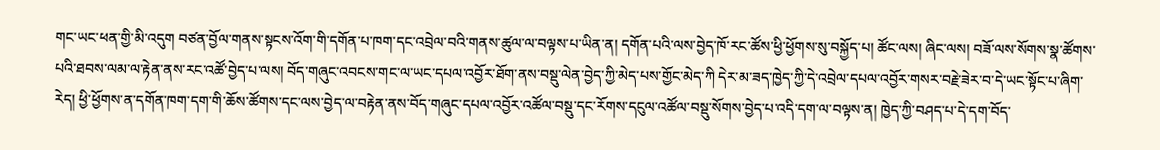གང་ཡང་ཕན་གྱི་མི་འདུག བཙན་བྱོལ་གནས་སྟངས་འོག་གི་དགོན་པ་ཁག་དང་འབྲེལ་བའི་གནས་ཚུལ་ལ་བལྟས་པ་ཡིན་ན། དགོན་པའི་ལས་བྱེད་ཁོ་རང་ཚོས་ཕྱི་ཕྱོགས་སུ་བསྐྱོད་པ། ཚོང་ལས། ཞིང་ལས། བཟོ་ལས་སོགས་སྣ་ཚོགས་པའི་ཐབས་ལམ་ལ་རྟེན་ནས་རང་འཚོ་བྱེད་པ་ལས། བོད་གཞུང་འབངས་གང་ལ་ཡང་དཔལ་འབྱོར་ཐོག་ནས་བསྡུ་ལེན་བྱེད་ཀྱི་མེད་པས་གྱོང་མེད་ཀི དེར་མ་ཟད་ཁྱེད་ཀྱི་དེ་འབྲེལ་དཔལ་འབྱོར་གསར་བརྗེ་ཟེར་བ་དེ་ཡང་སྟོང་པ་ཞིག་རེད། ཕྱི་ཕྱོགས་ན་དགོན་ཁག་དག་གི་ཆོས་ཚོགས་དང་ལས་བྱེད་ལ་བརྟེན་ནས་བོད་གཞུང་དཔལ་འབྱོར་འཚོལ་བསྡུ་དང་རོགས་དངུལ་འཚོལ་བསྡུ་སོགས་བྱེད་པ་འདི་དག་ལ་བལྟས་ན། ཁྱེད་ཀྱི་བཤད་པ་དེ་དག་བོད་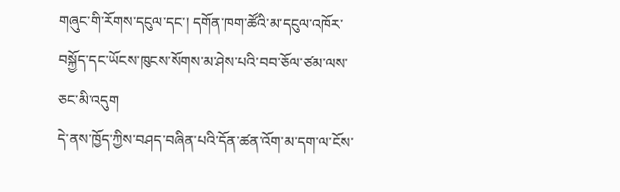གཞུང་གི་རོགས་དངུལ་དང་། དགོན་ཁག་ཚོའི་མ་དངུལ་འཁོར་བསྐྱོད་དང་ཡོངས་ཁུངས་སོགས་མ་ཤེས་པའི་བབ་ཅོལ་ཙམ་ལས་ཅང་མི་འདུག
དེ་ནས་ཁྱོད་ཀྱིས་བཤད་བཞིན་པའི་དོན་ཚན་འོག་མ་དག་ལ་ངོས་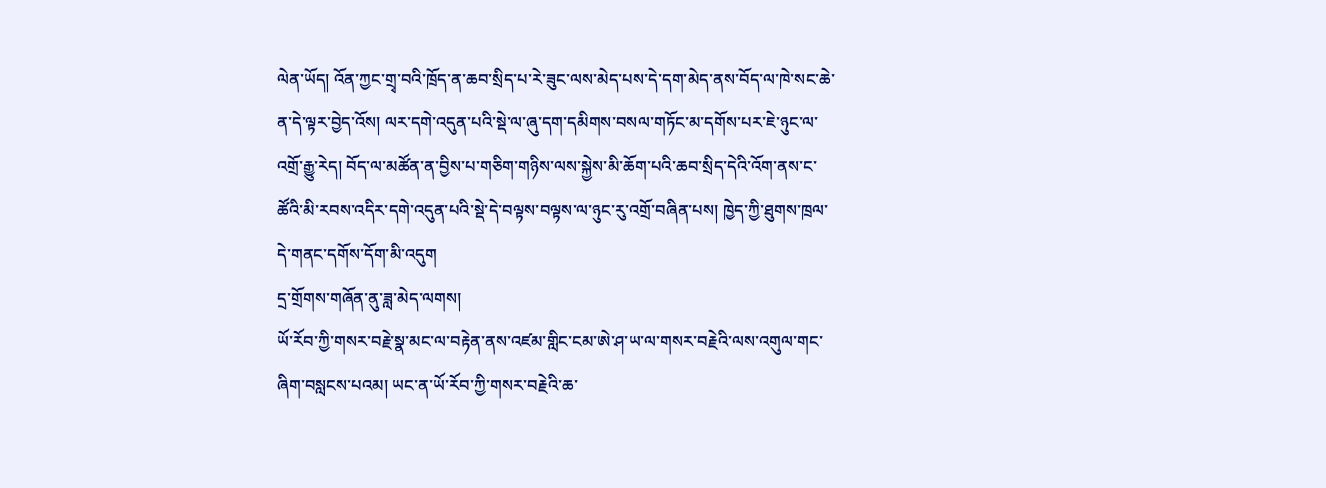ལེན་ཡོད། འོན་ཀྱང་གྲྭ་བའི་ཁྲོད་ན་ཆབ་སྲིད་པ་རེ་ཟུང་ལས་མེད་པས་དེ་དག་མེད་ནས་བོད་ལ་ཁེ་སང་ཆེ་ན་དེ་ལྟར་བྱེད་འོས། ལར་དགེ་འདུན་པའི་སྡེ་ལ་ཞུ་དག་དམིགས་བསལ་གཏོང་མ་དགོས་པར་ཇེ་ཉུང་ལ་འགྲོ་རྒྱུ་རེད། བོད་ལ་མཚོན་ན་བྱིས་པ་གཅིག་གཉིས་ལས་སྐྱེས་མི་ཆོག་པའི་ཆབ་སྲིད་དེའི་འོག་ནས་ང་ཚོའི་མི་རབས་འདིར་དགེ་འདུན་པའི་སྡེ་དེ་བལྟས་བལྟས་ལ་ཉུང་རུ་འགྲོ་བཞིན་པས། ཁྱེད་ཀྱི་ཐུགས་ཁྲལ་དེ་གནང་དགོས་དོག་མི་འདུག
དྲ་གྲོགས་གཞོན་ནུ་ཟླ་མེད་ལགས།
ཡོ་རོབ་ཀྱི་གསར་བརྗེ་སྣ་མང་ལ་བརྟེན་ནས་འཛམ་གླིང་ངམ་ཨེ་ཤ་ཡ་ལ་གསར་བརྗེའི་ལས་འགུལ་གང་ཞིག་བསླངས་པའམ། ཡང་ན་ཡོ་རོབ་ཀྱི་གསར་བརྗེའི་ཆ་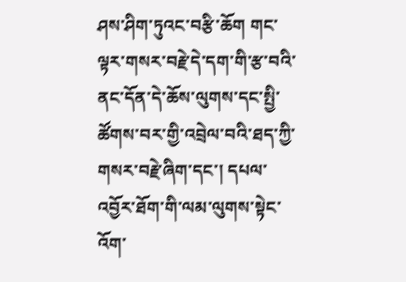ཤས་ཤིག་ཏུའང་བརྩི་ཆོག གང་ལྟར་གསར་བརྗེ་དེ་དག་གི་རྩ་བའི་ནང་དོན་དེ་ཆོས་ལུགས་དང་སྤྱི་ཚོགས་བར་གྱི་འབྲེལ་བའི་ཐད་ཀྱི་གསར་བརྗེ་ཞིག་དང་། དཔལ་འབྱོར་ཐོག་གི་ལམ་ལུགས་སྟེང་འོག་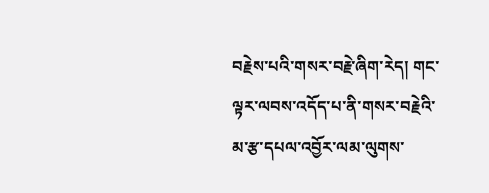བརྗེས་པའི་གསར་བརྗེ་ཞིག་རེད། གང་ལྟར་ལབས་འདོད་པ་ནི་གསར་བརྗེའི་མ་རྩ་དཔལ་འབྱོར་ལམ་ལུགས་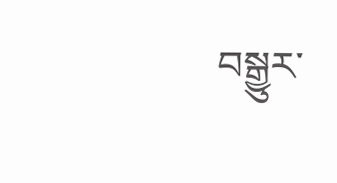བསྒྱུར་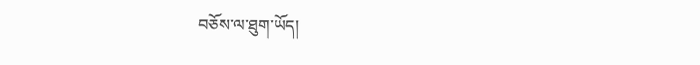བཅོས་ལ་ཐུག་ཡོད།